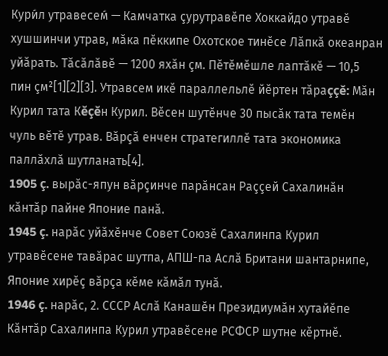Кури́л утравесем́ — Камчатка çурутравĕпе Хоккайдо утравĕ хушшинчи утрав, мăка пĕккипе Охотское тинĕсе Лăпкă океанран уйăрать. Тăсăлăвĕ — 1200 яхăн çм. Пĕтĕмĕшле лаптăкĕ — 10,5 пин çм²[1][2][3]. Утравсем икĕ параллельлĕ йĕртен тăраççĕ: Мăн Курил тата Кĕçĕн Курил. Вĕсен шутĕнче 30 пысăк тата темĕн чуль вĕтĕ утрав. Вăрçă енчен стратегиллĕ тата экономика паллăхлă шутланать[4].
1905 ç. вырăс-япун вăрçинче парăнсан Раççей Сахалинăн кăнтăр пайне Японие панă.
1945 ç. нарăс уйăхĕнче Совет Союзĕ Сахалинпа Курил утравĕсене тавăрас шутпа, АПШ-па Аслă Британи шантарнипе, Японие хирĕç вăрçа кĕме кăмăл тунă.
1946 ç. нарăс, 2. СССР Аслă Канашĕн Президиумăн хутайĕпе Кăнтăр Сахалинпа Курил утравĕсене РСФСР шутне кĕртнĕ.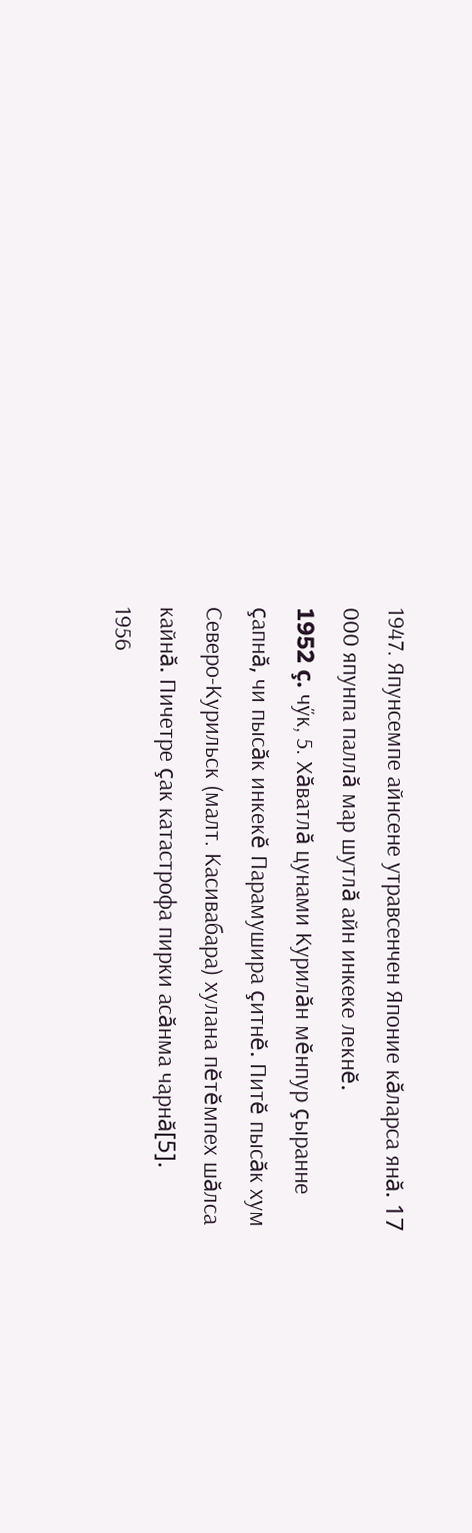1947. Япунсемпе айнсене утравсенчен Японие кăларса янă. 17 000 япунпа паллă мар шутлă айн инкеке лекнĕ.
1952 ç. чӳк, 5. Хăватлă цунами Курилăн мĕнпур çыранне çапнă, чи пысăк инкекĕ Парамушира çитнĕ. Питĕ пысăк хум Северо-Курильск (малт. Касивабара) хулана пĕтĕмпех шăлса кайнă. Пичетре çак катастрофа пирки асăнма чарнă[5].
1956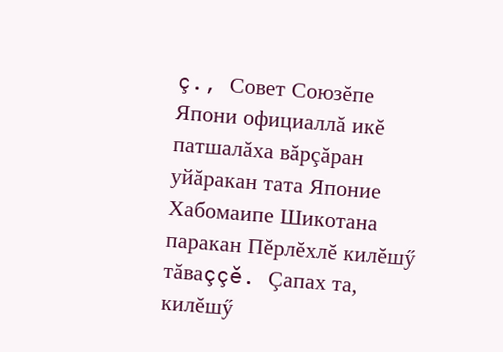ç., Совет Союзĕпе Япони официаллă икĕ патшалăха вăрçăран уйăракан тата Японие Хабомаипе Шикотана паракан Пĕрлĕхлĕ килĕшӳ тăваççĕ. Çапах та, килĕшӳ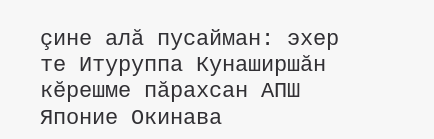çине алă пусайман: эхер те Итуруппа Кунаширшăн кĕрешме пăрахсан АПШ Японие Окинава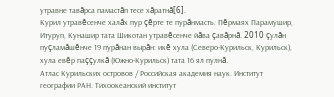утравне тавăрса памастăп тесе хăратнă[6].
Курил утравĕсенче халăх пур çĕрте те пурăнмасть. Пĕрмаях Парамушир, Итуруп, Кунашир тата Шикотан утравĕсенче йăва çавăрнă. 2010 çулăн пуçламăшĕнче 19 пурăнан вырăн: икĕ хула (Северо-Курильск, Курильск), хула евĕр паççулкă (Южно-Курильск) тата 16 ял пулнă.
Атлас Курильских островов / Российская академия наук. Институт географии РАН. Тихоокеанский институт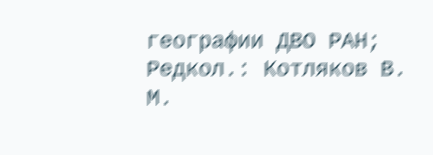географии ДВО РАН; Редкол.: Котляков В. М.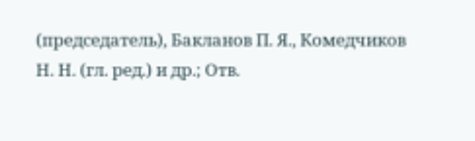(председатель), Бакланов П. Я., Комедчиков Н. Н. (гл. ред.) и др.; Отв.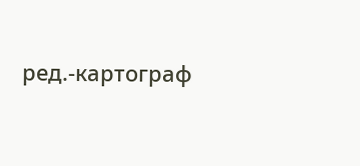ред.-картограф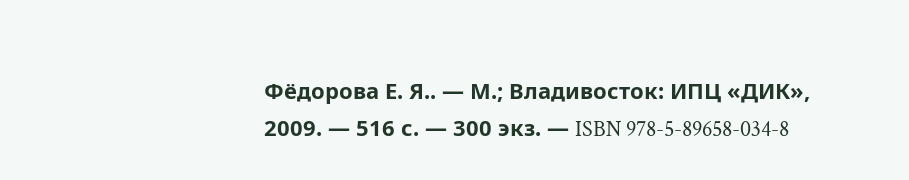Фёдорова Е. Я.. — М.; Владивосток: ИПЦ «ДИК», 2009. — 516 с. — 300 экз. — ISBN 978-5-89658-034-8